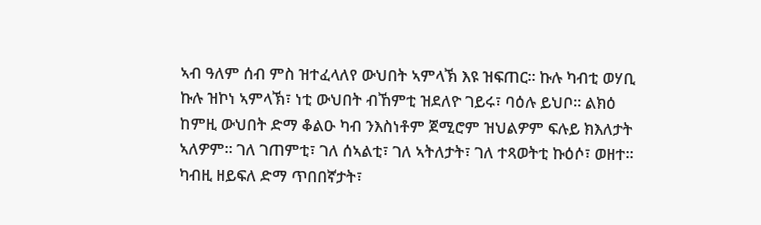ኣብ ዓለም ሰብ ምስ ዝተፈላለየ ውህበት ኣምላኽ እዩ ዝፍጠር። ኩሉ ካብቲ ወሃቢ ኩሉ ዝኮነ ኣምላኽ፣ ነቲ ውህበት ብኸምቲ ዝደለዮ ገይሩ፣ ባዕሉ ይህቦ። ልክዕ ከምዚ ውህበት ድማ ቆልዑ ካብ ንእስነቶም ጀሚሮም ዝህልዎም ፍሉይ ክእለታት ኣለዎም። ገለ ገጠምቲ፣ ገለ ሰኣልቲ፣ ገለ ኣትለታት፣ ገለ ተጻወትቲ ኩዕሶ፣ ወዘተ። ካብዚ ዘይፍለ ድማ ጥበበኛታት፣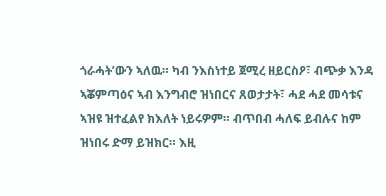ጎራሓት’ውን ኣለዉ። ካብ ንእስነተይ ጀሚረ ዘይርስዖ፣ ብጭቃ እንዳ ኣቖምጣዕና ኣብ እንግብሮ ዝነበርና ጸወታታት፣ ሓደ ሓደ መሳቱና ኣዝዩ ዝተፈልየ ክእለት ነይሩዎም። ብጥበብ ሓለፍ ይብሉና ከም ዝነበሩ ድማ ይዝክር። እዚ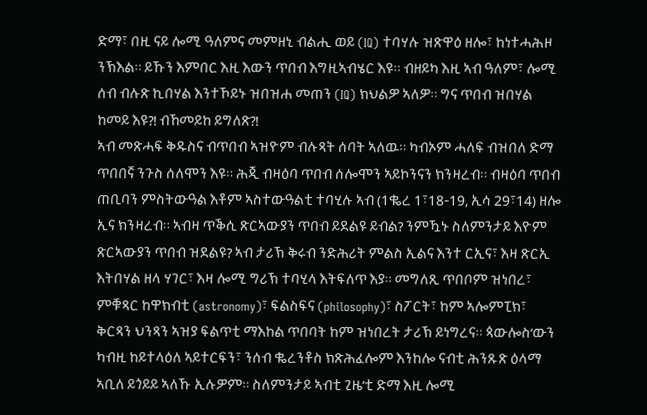ድማ፣ በዚ ናይ ሎሚ ዓለምና መምዘኒ ብልሒ ወይ (IQ) ተባሃሉ ዝጽዋዕ ዘሎ፣ ከነተሓሕዞ ንኽእል። ይኹን እምበር እዚ እውን ጥበብ እግዚኣብሄር እዩ። ብዘይካ እዚ ኣብ ዓለም፣ ሎሚ ሰብ ብሉጽ ኪበሃል እንተኾይኑ ዝበዝሐ መጠን (IQ) ክህልዎ ኣለዎ። ግና ጥበብ ዝበሃል ከመይ እዩ?! ብኸመይከ ይግለጽ?!
ኣብ መጽሓፍ ቅዱስና ብጥበብ ኣዝዮም ብሉጻት ሰባት ኣለዉ። ካብኦም ሓለፍ ብዝበለ ድማ ጥበበኛ ንጉስ ሰለሞን እዩ። ሕጂ ብዛዕባ ጥበብ ሰሎሞን ኣይኮንናን ክንዛረብ። ብዛዕባ ጥበብ ጠቢባን ምስትውዓል እቶም ኣስተውዓልቲ ተባሂሉ ኣብ (1ቈረ 1፣18-19, ኢሳ 29፣14) ዘሎ ኢና ክንዛረብ። ኣብዛ ጥቕሲ ጽርኣውያን ጥበብ ይደልዩ ይብል? ንምዃኑ ስለምንታይ እዮም ጽርኣውያን ጥበብ ዝደልዩ? ኣብ ታሪኽ ቅሩብ ንድሕሪት ምልስ ኢልና እንተ ርኢና፣ እዛ ጽርኢ እትበሃል ዘላ ሃገር፣ እዛ ሎሚ ግሪኽ ተባሂላ እትፍለጥ እያ። መግለጺ ጥበቦም ዝነበረ፣ ምቑጻር ከዋክብቲ (astronomy)፣ ፍልስፍና (philosophy)፣ ስፖርት፣ ከም ኣሎምፒክ፣ ቅርጻን ህንጻን ኣዝያ ፍልጥቲ ማእከል ጥበባት ከም ዝነበረት ታሪኽ ይነግረና። ጳውሎስ’ውን ካብዚ ከይተላዕለ ኣይተርፍን፣ ንሰብ ቈረንቶስ ክጽሕፈሎም እንከሎ ናብቲ ሕንጹጽ ዕላማ ኣቢለ ይጎይይ ኣለኹ ኢሉዎም። ስለምንታይ ኣብቲ ጊዜ’ቲ ድማ እዚ ሎሚ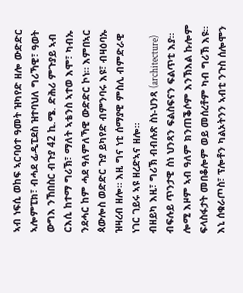ኣብ ነፍሲ ወከፍ ኣርባዕተ ዓመት ዝካየድ ዘሎ ውድድር ኣሎምፒክ፣ ብሓደ ፊዲፒደስ ዝተባህለ ግሪኻዊ፣ ዓወት ውግእ ንኸበስር ብጉያ 42 ኪ.ሜ. ድሕሪ ምጉያይ ኣብ ርእሲ ከተማ ግሪኽ፣ ማለት ኣቴንስ ኣተወ እሞ፣ ካብኡ ንደሓር ከም ሓደ ዓለምለኻዊ ውድድር ኮነ። እምበኣር ጳውሎስ ወድድር ጉያ ይካየድ ብምንባሩ እዩ፣ ብዛዕባኡ ዝዛረብ ዘሎ። እዚ ግና ነቲ ሰማያዊ ምስሊ ብምድራዊ ነገር ገይሩ ኣዩ ዘረድኣና ዘሎ።
ብዘይካ እዚ፣ ግሪኽ ብብሉጽ ስነ-ህንጻ (architecture) ብፍሉይ ጥንታዊ ስነ ህንጻን ፍልስፍናን ፍልጥቲ እያ። ሎሚ እዞም ኣብ ዓለም ክንጠቕሶም እንኽእል ኩሎም ፍላስፋታት መበቆሎም ወይ መሰረቶም ካብ ግሪኽ እዩ። እኒ ሰቁራጦስ፣ ፕሎቶን ካልኦትንን ኣብቲ ንጉስ ሰሎሞን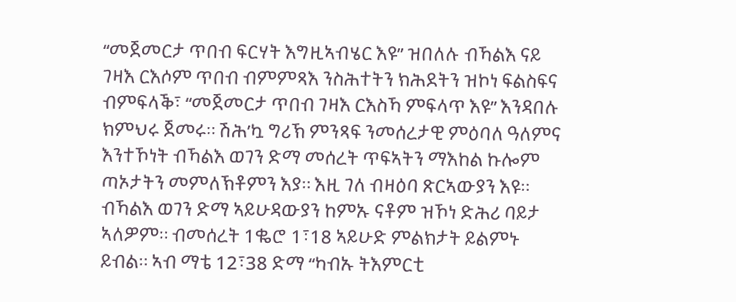“መጀመርታ ጥበብ ፍርሃት እግዚኣብሄር እዩ” ዝበለሉ ብኻልእ ናይ ገዛእ ርእሶም ጥበብ ብምምጻእ ንስሕተትን ክሕደትን ዝኮነ ፍልስፍና ብምፍላቕ፣ “መጀመርታ ጥበብ ገዛእ ርእስኻ ምፍላጥ እዩ” እንዳበሉ ክምህሩ ጀመሩ። ሽሕ’ኳ ግሪኽ ምንጻፍ ንመሰረታዊ ምዕባለ ዓለምና እንተኾነት ብኻልእ ወገን ድማ መሰረት ጥፍኣትን ማእከል ኩሎም ጣኦታትን መምለኽቶምን እያ። እዚ ገለ ብዛዕባ ጽርኣውያን እዩ። ብኻልእ ወገን ድማ ኣይሁዳውያን ከምኡ ናቶም ዝኾነ ድሕሪ ባይታ ኣለዎም። ብመሰረት 1ቈሮ 1፣18 ኣይሁድ ምልክታት ይልምኑ ይብል። ኣብ ማቴ 12፣38 ድማ “ካብኡ ትእምርቲ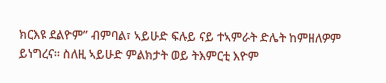ክርእዩ ደልዮም” ብምባል፣ ኣይሁድ ፍሉይ ናይ ተኣምራት ድሌት ከምዘለዎም ይነግረና። ስለዚ ኣይሁድ ምልክታት ወይ ትእምርቲ እዮም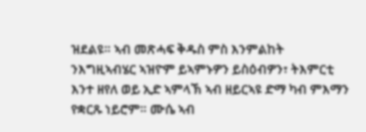ዝደልዩ። ኣብ መጽሓፍ ቅዱስ ምስ እንምልከት ንእግዚኣብሄር ኣዝዮም ይኣምኑዎን ይስዕብዎን፣ ትእምርቲ እንተ ዘየለ ወይ ኢድ ኣምላኽ ኣብ ዘይርኣዩ ድማ ካብ ምእማን የቋርጹ ነይሮም። ሙሴ ኣብ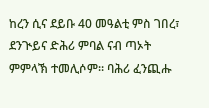ከረን ሲና ደይቡ 40 መዓልቲ ምስ ገበረ፣ ደንጒይና ድሕሪ ምባል ናብ ጣኦት ምምላኽ ተመሊሶም። ባሕሪ ፈንጪሑ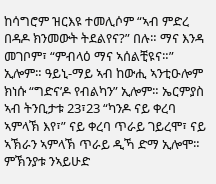ከሳግሮም ዝርእዩ ተመሊሶም “ኣብ ምድረ በዳዶ ክንመውት ትደልየና?” በሉ። ማና እንዳ መገቦም፣ “ምብላዕ ማና ኣሰልቺዩና።” ኢሎም። ዓይኒ-ማይ ኣብ ከውሒ ኣንቲዑሎም ክነሱ “ግድና’ዶ የብልካን” ኢሎም። ኤርምያስ ኣብ ትንቢታቱ 23፣23 “ካንዶ ናይ ቀረባ ኣምላኽ እየ፣” ናይ ቀረባ ጥራይ ገይረሞ፣ ናይ ኣኽራን ኣምላኽ ጥራይ ዲኻ ድማ ኢሎሞ። ምኽንያቱ ንኣይሁድ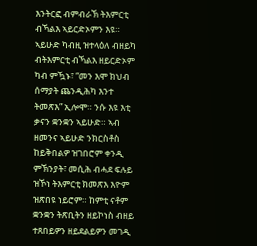እንትርፎ ብምብራኽ ትእምርቲ ብኻልእ ኣይርድኦምን እዩ። ኣይሁድ ካብዚ ዝተላዕለ ብዘይካ ብትእምርቲ ብኻልእ ዘይርድኦም ካብ ምዃኑ፣ “መን እሞ ክህብ ሰማያት ጨንዲሕካ እንተ ትመጽእ” ኢሎሞ። ንሱ እዩ እቲ ቃናን ቋንቋን ኣይሁድ። ኣብ ዘመንና ኣይሁድ ንክርስቶስ ከይቅበልዎ ዝገበሮም ቀንዲ ምኽንያት፣ መሲሕ ብሓደ ፍሉይ ዝኾነ ትእምርቲ ክመጽእ እዮም ዝጽበዩ ነይሮም። ከምቲ ናቶም ቋንቋን ትጽቢትን ዘይኮነስ ብዘይ ተጸበይዎን ዘይደልይዎን መገዲ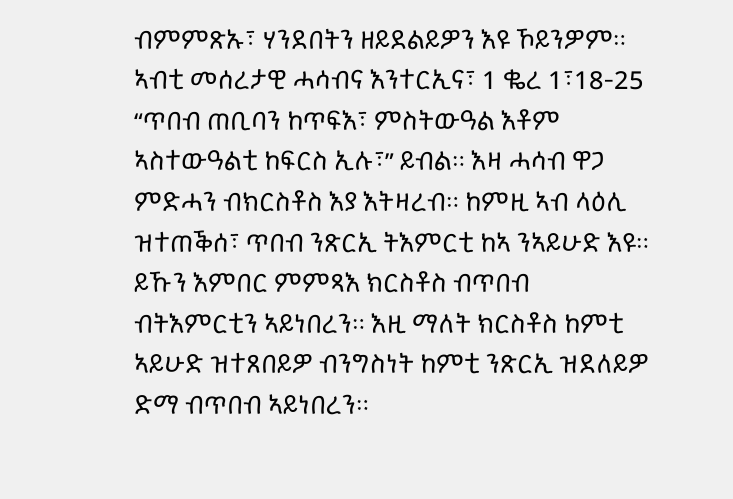ብምምጽኡ፣ ሃንደበትን ዘይደልይዎን እዩ ኾይንዎም።
ኣብቲ መሰረታዊ ሓሳብና እንተርኢና፣ 1 ቈረ 1፣18-25 “ጥበብ ጠቢባን ከጥፍእ፣ ምስትውዓል እቶም ኣስተውዓልቲ ከፍርስ ኢሉ፣” ይብል። እዛ ሓሳብ ዋጋ ምድሓን ብክርስቶስ እያ እትዛረብ። ከምዚ ኣብ ላዕሊ ዝተጠቕሰ፣ ጥበብ ንጽርኢ ትእምርቲ ከኣ ንኣይሁድ እዩ። ይኹን እምበር ምምጻእ ክርስቶስ ብጥበብ ብትእምርቲን ኣይነበረን። እዚ ማለት ክርስቶስ ከምቲ ኣይሁድ ዝተጸበይዎ ብንግስነት ከምቲ ንጽርኢ ዝደለይዎ ድማ ብጥበብ ኣይነበረን።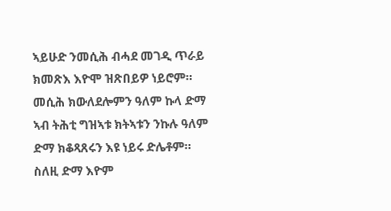ኣይሁድ ንመሲሕ ብሓደ መገዲ ጥራይ ክመጽእ እዮሞ ዝጽበይዎ ነይሮም። መሲሕ ክውለደሎምን ዓለም ኩላ ድማ ኣብ ትሕቲ ግዝኣቱ ክትኣቱን ንኩሉ ዓለም ድማ ክቆጻጸሩን እዩ ነይሩ ድሌቶም። ስለዚ ድማ እዮም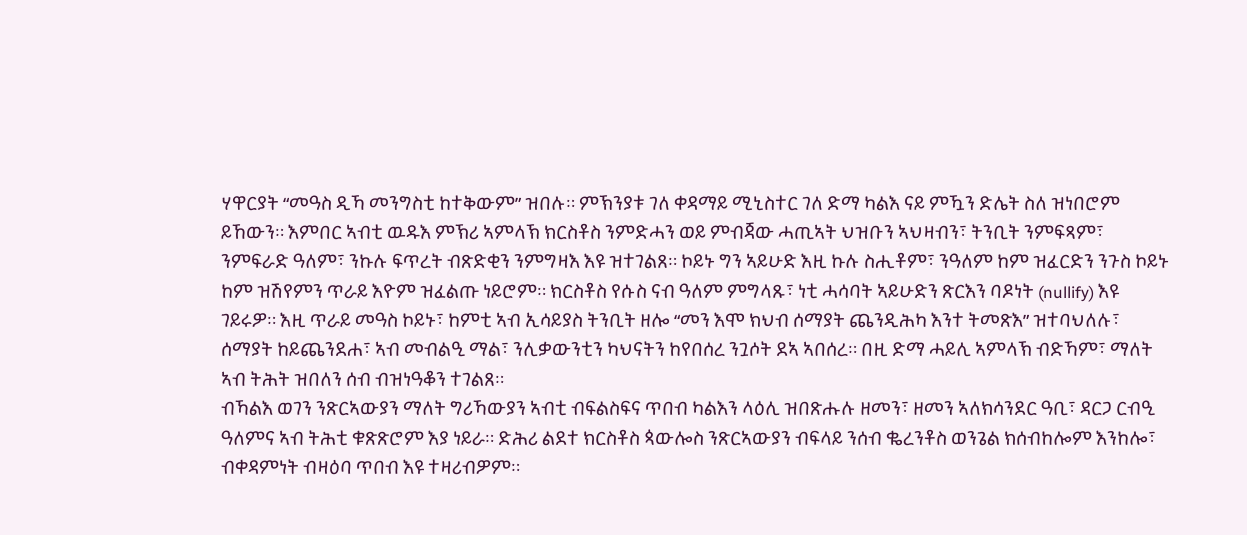ሃዋርያት “መዓስ ዲኻ መንግስቲ ከተቅውም” ዝበሉ። ምኽንያቱ ገለ ቀዳማይ ሚኒስተር ገለ ድማ ካልእ ናይ ምዃን ድሌት ስለ ዝነበሮም ይኸውን። እምበር ኣብቲ ዉዱእ ምኽሪ ኣምላኽ ክርስቶስ ንምድሓን ወይ ምብጃው ሓጢኣት ህዝቡን ኣህዛብን፣ ትንቢት ንምፍጻም፣ ንምፍራድ ዓለም፣ ንኩሉ ፍጥረት ብጽድቂን ንምግዛእ እዩ ዝተገልጸ። ኮይኑ ግን ኣይሁድ እዚ ኩሉ ስሒቶም፣ ንዓለም ከም ዝፈርድን ንጉስ ኮይኑ ከም ዝሽየምን ጥራይ እዮም ዝፈልጡ ነይሮም። ክርስቶስ የሱስ ናብ ዓለም ምግላጹ፣ ነቲ ሓሳባት ኣይሁድን ጽርእን ባዶነት (nullify) እዩ ገይሩዎ። እዚ ጥራይ መዓስ ኮይኑ፣ ከምቲ ኣብ ኢሳይያስ ትንቢት ዘሎ “መን እሞ ክህብ ሰማያት ጨንዲሕካ እንተ ትመጽእ” ዝተባህለሉ፣ ሰማያት ከይጨንደሐ፣ ኣብ መብልዒ ማል፣ ንሊቃውንቲን ካህናትን ከየበሰረ ንጓሶት ደኣ ኣበሰረ። በዚ ድማ ሓይሊ ኣምላኽ ብድኻም፣ ማለት ኣብ ትሕት ዝበለን ሰብ ብዝነዓቆን ተገልጸ።
ብኻልእ ወገን ንጽርኣውያን ማለት ግሪኻውያን ኣብቲ ብፍልስፍና ጥበብ ካልእን ላዕሊ ዝበጽሑሉ ዘመን፣ ዘመን ኣለክሳንደር ዓቢ፣ ዳርጋ ርብዒ ዓለምና ኣብ ትሕቲ ቁጽጽሮም እያ ነይራ። ድሕሪ ልደተ ክርስቶስ ጳውሎስ ንጽርኣውያን ብፍላይ ንሰብ ቈረንቶስ ወንጌል ክሰብከሎም እንከሎ፣ ብቀዳምነት ብዛዕባ ጥበብ እዩ ተዛሪብዎም።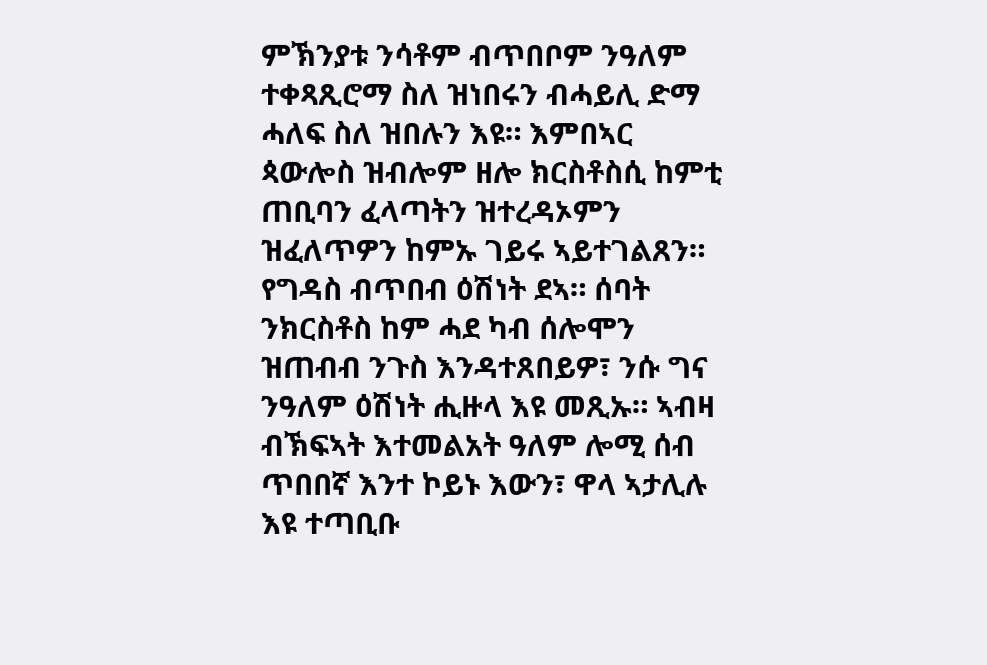ምኽንያቱ ንሳቶም ብጥበቦም ንዓለም ተቀጻጺሮማ ስለ ዝነበሩን ብሓይሊ ድማ ሓለፍ ስለ ዝበሉን እዩ። እምበኣር ጳውሎስ ዝብሎም ዘሎ ክርስቶስሲ ከምቲ ጠቢባን ፈላጣትን ዝተረዳኦምን ዝፈለጥዎን ከምኡ ገይሩ ኣይተገልጸን። የግዳስ ብጥበብ ዕሽነት ደኣ። ሰባት ንክርስቶስ ከም ሓደ ካብ ሰሎሞን ዝጠብብ ንጉስ እንዳተጸበይዎ፣ ንሱ ግና ንዓለም ዕሽነት ሒዙላ እዩ መጺኡ። ኣብዛ ብኽፍኣት እተመልአት ዓለም ሎሚ ሰብ ጥበበኛ እንተ ኮይኑ እውን፣ ዋላ ኣታሊሉ እዩ ተጣቢቡ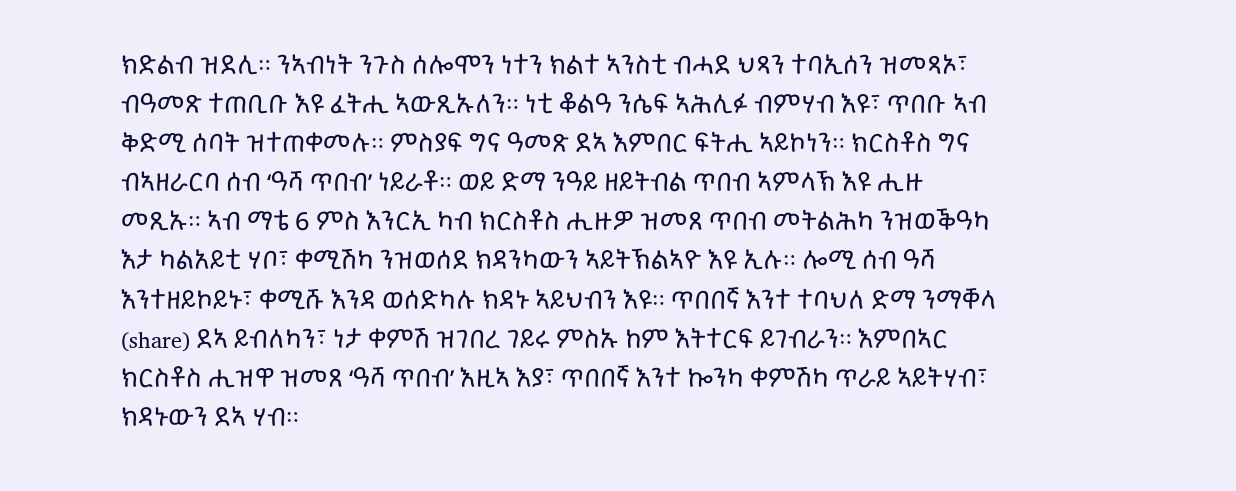ክድልብ ዝደሊ። ንኣብነት ንጉስ ሰሎሞን ነተን ክልተ ኣንስቲ ብሓደ ህጻን ተባኢሰን ዝመጻኦ፣ ብዓመጽ ተጠቢቡ እዩ ፈትሒ ኣውጺኡለን። ነቲ ቆልዓ ንሴፍ ኣሕሊፉ ብምሃብ እዩ፣ ጥበቡ ኣብ ቅድሚ ሰባት ዝተጠቀመሉ። ምስያፍ ግና ዓመጽ ደኣ እምበር ፍትሒ ኣይኮነን። ክርስቶስ ግና ብኣዘራርባ ሰብ ‘ዓሻ ጥበብ’ ነይራቶ። ወይ ድማ ንዓይ ዘይትብል ጥበብ ኣምላኽ እዩ ሒዙ መጺኡ። ኣብ ማቴ 6 ምስ እንርኢ ካብ ክርስቶስ ሒዙዎ ዝመጸ ጥበብ መትልሕካ ንዝወቕዓካ እታ ካልአይቲ ሃቦ፣ ቀሚሽካ ንዝወሰደ ክዳንካውን ኣይትኽልኣዮ እዩ ኢሉ። ሎሚ ሰብ ዓሻ እንተዘይኮይኑ፣ ቀሚሹ እንዳ ወሰድካሉ ክዳኑ ኣይህብን እዩ። ጥበበኛ እንተ ተባህለ ድማ ንማቐላ (share) ደኣ ይብለካን፣ ነታ ቀምሽ ዝገበረ ገይሩ ምስኡ ከም እትተርፍ ይገብራን። እምበኣር ክርስቶስ ሒዝዋ ዝመጸ ‘ዓሻ ጥበብ’ እዚኣ እያ፣ ጥበበኛ እንተ ኰንካ ቀምሽካ ጥራይ ኣይትሃብ፣ ክዳኑውን ደኣ ሃብ።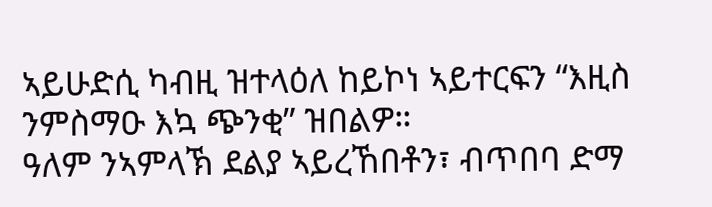ኣይሁድሲ ካብዚ ዝተላዕለ ከይኮነ ኣይተርፍን “እዚስ ንምስማዑ እኳ ጭንቂ” ዝበልዎ።
ዓለም ንኣምላኽ ደልያ ኣይረኸበቶን፣ ብጥበባ ድማ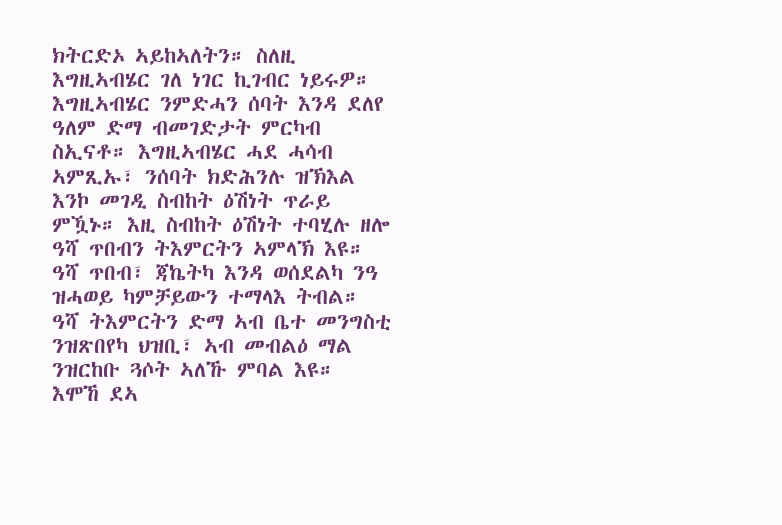ክትርድኦ ኣይከኣለትን። ስለዚ እግዚኣብሄር ገለ ነገር ኪገብር ነይሩዎ። እግዚኣብሄር ንምድሓን ሰባት እንዳ ደለየ ዓለም ድማ ብመገድታት ምርካብ ስኢናቶ። እግዚኣብሄር ሓደ ሓሳብ ኣምጺኡ፣ ንሰባት ክድሕንሉ ዝኽእል እንኮ መገዲ ስብከት ዕሽነት ጥራይ ምዃኑ። እዚ ስብከት ዕሽነት ተባሂሉ ዘሎ ዓሻ ጥበብን ትእምርትን ኣምላኽ እዩ። ዓሻ ጥበብ፣ ጃኬትካ እንዳ ወሰደልካ ንዓ ዝሓወይ ካምቻይውን ተማላእ ትብል። ዓሻ ትእምርትን ድማ ኣብ ቤተ መንግስቲ ንዝጽበየካ ህዝቢ፣ ኣብ መብልዕ ማል ንዝርከቡ ጓሶት ኣለኹ ምባል እዩ። እሞኸ ደኣ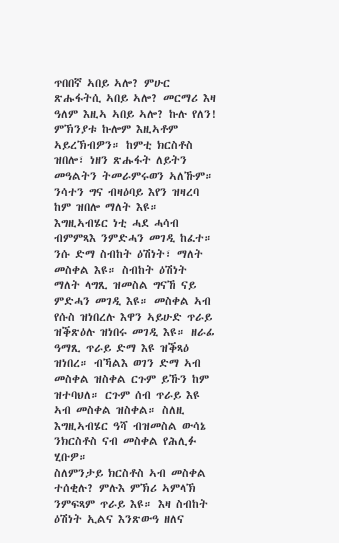ጥበበኛ ኣበይ ኣሎ? ምሁር ጽሑፋትሲ ኣበይ ኣሎ? መርማሪ እዛ ዓለም እዚኣ ኣበይ ኣሎ? ኩሉ የለን! ምኽንያቱ ኩሎም እዚኣቶም ኣይረኽብዎን። ከምቲ ክርስቶስ ዝበሎ፣ ነዘን ጽሑፋት ለይትን መዓልትን ትመራምሩወን ኣለኹም። ንሳተን ግና ብዛዕባይ እየን ዝዛረባ ከም ዝበሎ ማለት እዩ። እግዚኣብሄር ነቲ ሓደ ሓሳብ ብምምጻእ ንምድሓን መገዲ ከፈተ። ንሱ ድማ ስብከት ዕሽነት፣ ማለት መስቀል እዩ። ስብከት ዕሽነት ማለት ላግጺ ዝመስል ግናኸ ናይ ምድሓን መገዲ እዩ። መስቀል ኣብ የሱስ ዝነበረሉ እዋን ኣይሁድ ጥራይ ዝቕጽዕሉ ዝነበሩ መገዲ እዩ። ዘራፊ ዓማጺ ጥራይ ድማ እዩ ዝቕጻዕ ዝነበረ። ብኻልእ ወገን ድማ ኣብ መስቀል ዝስቀል ርጉም ይኹን ከም ዝተባህለ። ርጉም ሰብ ጥራይ እዩ ኣብ መስቀል ዝስቀል። ስለዚ እግዚኣብሄር ዓሻ ብዝመስል ውሳኔ ንክርስቶስ ናብ መስቀል የሕሊፉ ሂቡዎ።
ስለምንታይ ክርስቶስ ኣብ መስቀል ተሰቂሉ? ምሉእ ምኽሪ ኣምላኽ ንምፍጻም ጥራይ እዩ። እዛ ስብከት ዕሽነት ኢልና እንጽውዓ ዘለና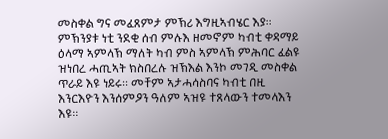መስቀል ግና መፈጸምታ ምኽሪ እግዚኣብሄር እያ። ምኽንያቱ ነቲ ንደቂ ሰብ ምሉእ ዘመኖም ካብቲ ቀዳማይ ዕላማ ኣምላኽ ማለት ካብ ምስ ኣምላኽ ምሕባር ፈልዩ ዝነበረ ሓጢኣት ክስበረሉ ዝኽእል እንኮ መገዲ መስቀል ጥራይ እዩ ነይሩ። መቸም ኣታሓሳስባና ካብቲ በዚ እንርእዮን እንሰምዖን ዓለም ኣዝዩ ተጸላውን ተመላእን እዩ።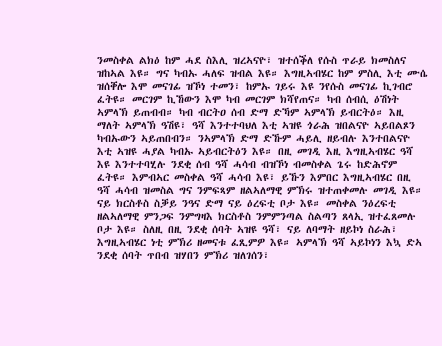ንመስቀል ልክዕ ከም ሓደ ስእሊ ዝረኣናዮ፣ ዝተሰቕለ የሱስ ጥራይ ክመስለና ዝከኣል እዩ። ግና ካብኡ ሓለፍ ዝብል እዩ። እግዚኣብሄር ከም ምስሊ እቲ ሙሴ ዝሰቐሎ እሞ መናገፊ ዝኾነ ተመን፣ ከምኡ ገይሩ እዩ ንየሱስ መናገፊ ኪገብሮ ፈትዩ። መርገም ኪኸውን እሞ ካብ መርገም ክሻየጠና። ካብ ሰብሲ ዕሽነት ኣምላኽ ይጠብብ። ካብ ብርትዐ ሰብ ድማ ድኻም ኣምላኽ ይብርትዕ። እዚ ማለት ኣምላኽ ዓሽዩ፣ ዓሻ እንተተባህለ እቲ ኣዝዩ ጎራሕ ዝበልናዮ ኣይበልጾን ካብኡውን ኣይጠበብን። ንኣምላኽ ድማ ድኹም ሓይሊ ዘይብሉ እንተበልናዮ እቲ ኣዝዩ ሓያል ካብኡ ኣይብርትዕን እዩ። በዚ መገዲ እዚ እግዚኣብሄር ዓሻ እዩ እንተተባሂሉ ንደቂ ሰብ ዓሻ ሓሳብ ብዝኾነ ብመስቀል ጌሩ ከድሕኖም ፈትዩ። እምብኣር መስቀል ዓሻ ሓሳብ እዩ፣ ይኹን እምበር እግዚኣብሄር በዚ ዓሻ ሓሳብ ዝመስል ግና ንምፍጻም ዘልኣለማዊ ምኽሩ ዝተጠቀመሉ መገዲ እዩ። ናይ ክርስቶስ ስቓይ ንዓና ድማ ናይ ዕረፍቲ ቦታ እዩ። መስቀል ንዕረፍቲ ዘልኣለማዊ ምንጋፍ ንምግዛእ ክርስቶስ ንምምንጣል ስልጣን ጸላኢ ዝተፈጸመሉ ቦታ እዩ። ስለዚ በዚ ንደቂ ሰባት ኣዝዩ ዓሻ፣ ናይ ለባማት ዘይኮነ ስራሕ፣ እግዚኣብሄር ነቲ ምኽሪ ዘመናቱ ፈጺምዎ እዩ። ኣምላኽ ዓሻ ኣይኮነን እኳ ድኣ ንደቂ ሰባት ጥበብ ዝሃበን ምኽሪ ዝለገሰን፣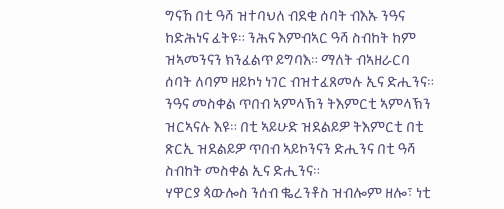ግናኸ በቲ ዓሻ ዝተባህለ ብደቂ ሰባት ብእኡ ንዓና ከድሕነና ፈትዩ። ንሕና እምብኣር ዓሻ ስብከት ከም ዝኣመንናን ክንፈልጥ ይግባእ። ማለት ብኣዘራርባ ሰባት ለባም ዘይኮነ ነገር ብዝተፈጸመሉ ኢና ድሒንና። ንዓና መስቀል ጥበብ ኣምላኽን ትእምርቲ ኣምላኽን ዝርኣናሉ እዩ። በቲ ኣይሁድ ዝደልይዎ ትእምርቲ በቲ ጽርኢ ዝደልይዎ ጥበብ ኣይኮንናን ድሒንና በቲ ዓሻ ስብከት መስቀል ኢና ድሒንና።
ሃዋርያ ጳውሎስ ንሰብ ቈረንቶስ ዝብሎም ዘሎ፣ ነቲ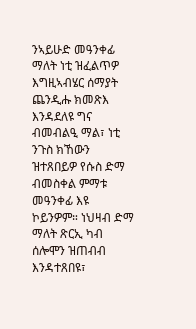ንኣይሁድ መዓንቀፊ ማለት ነቲ ዝፈልጥዎ እግዚኣብሄር ሰማያት ጨንዲሑ ክመጽእ እንዳደለዩ ግና ብመብልዒ ማል፣ ነቲ ንጉስ ክኸውን ዝተጸበይዎ የሱስ ድማ ብመስቀል ምማቱ መዓንቀፊ እዩ ኮይንዎም። ነህዛብ ድማ ማለት ጽርኢ ካብ ሰሎሞን ዝጠብብ እንዳተጸበዩ፣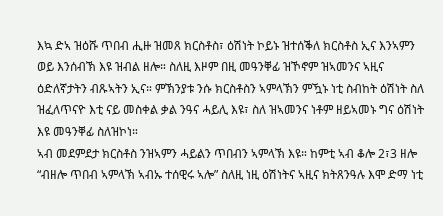እኳ ድኣ ዝዕሹ ጥበብ ሒዙ ዝመጸ ክርስቶስ፣ ዕሽነት ኮይኑ ዝተሰቕለ ክርስቶስ ኢና እንኣምን ወይ እንሰብኽ እዩ ዝብል ዘሎ። ስለዚ እዞም በዚ መዓንቐፊ ዝኾኖም ዝኣመንና ኣዚና ዕድለኛታትን ብጹኣትን ኢና። ምኽንያቱ ንሱ ክርስቶስን ኣምላኽን ምዃኑ ነቲ ስብከት ዕሽነት ስለ ዝፈለጥናዮ እቲ ናይ መስቀል ቃል ንዓና ሓይሊ እዩ፣ ስለ ዝኣመንና ነቶም ዘይኣመኑ ግና ዕሽነት እዩ መዓንቐፊ ስለዝኮነ።
ኣብ መደምደታ ክርስቶስ ንዝኣምን ሓይልን ጥበብን ኣምላኽ እዩ። ከምቲ ኣብ ቆሎ 2፣3 ዘሎ “ብዘሎ ጥበብ ኣምላኽ ኣብኡ ተሰዊሩ ኣሎ” ስለዚ ነዚ ዕሽነትና ኣዚና ክትጸንዓሉ እሞ ድማ ነቲ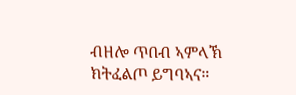ብዘሎ ጥበብ ኣምላኽ ክትፈልጦ ይግባኣና።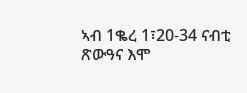ኣብ 1ቈረ 1፣20-34 ናብቲ ጽውዓና እሞ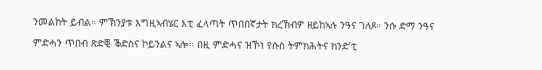ንመልከት ይብል። ምኽንያቱ እግዚኣብሄር እቲ ፈላጣት ጥበበኛታት ክረኽብዎ ዘይከኣሉ ንዓና ገለጾ። ንሱ ድማ ንዓና ምድሓን ጥበብ ጽድቒ ቕድስና ኮይንልና ኣሎ። በዚ ምድሓና ዝኾነ የሱስ ትምክሕትና ክንድ’ቲ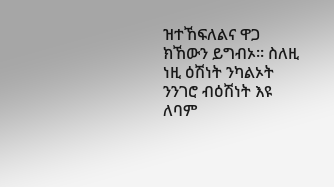ዝተኸፍለልና ዋጋ ክኸውን ይግብኦ። ስለዚ ነዚ ዕሽነት ንካልኦት ንንገሮ ብዕሽነት እዩ ለባም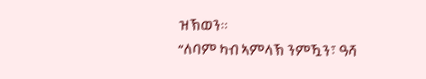ዝኽወን።
“ለባም ካብ ኣምላኽ ንምዃን፣ ዓሻ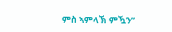ምስ ኣምላኽ ምዃን”